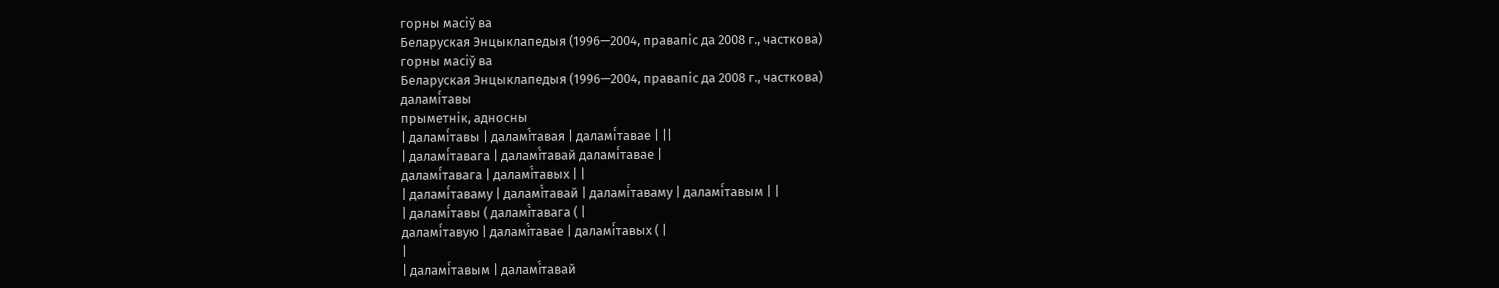горны масіў ва
Беларуская Энцыклапедыя (1996—2004, правапіс да 2008 г., часткова)
горны масіў ва
Беларуская Энцыклапедыя (1996—2004, правапіс да 2008 г., часткова)
даламі́тавы
прыметнік, адносны
| даламі́тавы | даламі́тавая | даламі́тавае | ||
| даламі́тавага | даламі́тавай даламі́тавае |
даламі́тавага | даламі́тавых | |
| даламі́таваму | даламі́тавай | даламі́таваму | даламі́тавым | |
| даламі́тавы ( даламі́тавага ( |
даламі́тавую | даламі́тавае | даламі́тавых ( |
|
| даламі́тавым | даламі́тавай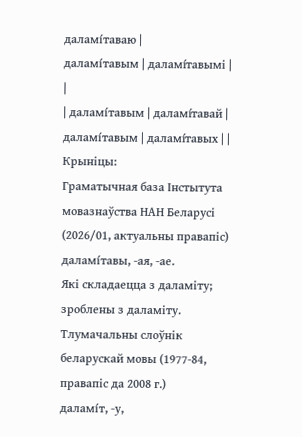даламі́таваю |
даламі́тавым | даламі́тавымі | |
| даламі́тавым | даламі́тавай | даламі́тавым | даламі́тавых | |
Крыніцы:
Граматычная база Інстытута мовазнаўства НАН Беларусі (2026/01, актуальны правапіс)
даламі́тавы, ‑ая, ‑ае.
Які складаецца з даламіту; зроблены з даламіту.
Тлумачальны слоўнік беларускай мовы (1977-84, правапіс да 2008 г.)
даламі́т, -у,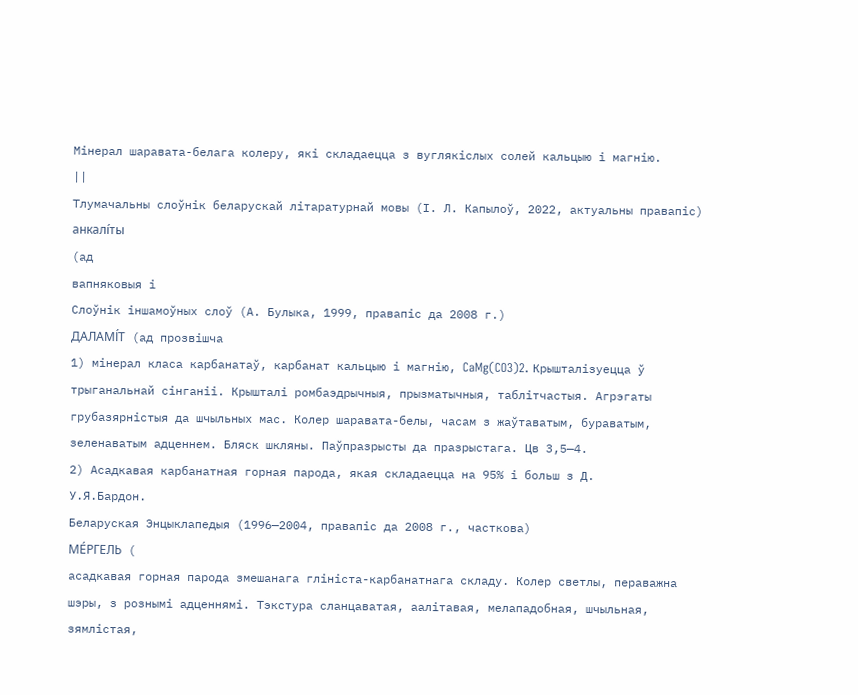Мінерал шаравата-белага колеру, які складаецца з вуглякіслых солей кальцыю і магнію.
||
Тлумачальны слоўнік беларускай літаратурнай мовы (І. Л. Капылоў, 2022, актуальны правапіс)
анкалі́ты
(ад
вапняковыя і
Слоўнік іншамоўных слоў (А. Булыка, 1999, правапіс да 2008 г.)
ДАЛАМІ́Т (ад прозвішча
1) мінерал класа карбанатаў, карбанат кальцыю і магнію, CaMg(CO3)2. Крышталізуецца ў трыганальнай сінганіі. Крышталі ромбаэдрычныя, прызматычныя, таблітчастыя. Агрэгаты грубазярністыя да шчыльных мас. Колер шаравата-белы, часам з жаўтаватым, бураватым, зеленаватым адценнем. Бляск шкляны. Паўпразрысты да празрыстага. Цв 3,5—4.
2) Асадкавая карбанатная горная парода, якая складаецца на 95% і больш з Д.
У.Я.Бардон.
Беларуская Энцыклапедыя (1996—2004, правапіс да 2008 г., часткова)
МЕ́РГЕЛЬ (
асадкавая горная парода змешанага глініста-карбанатнага складу. Колер светлы, пераважна шэры, з рознымі адценнямі. Тэкстура сланцаватая, аалітавая, мелападобная, шчыльная, зямлістая,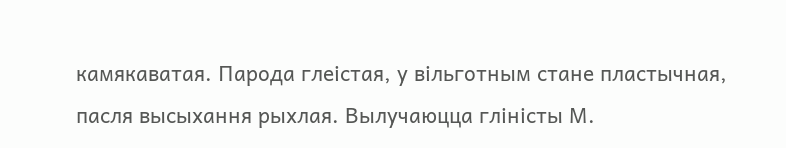камякаватая. Парода глеістая, у вільготным стане пластычная, пасля высыхання рыхлая. Вылучаюцца гліністы М.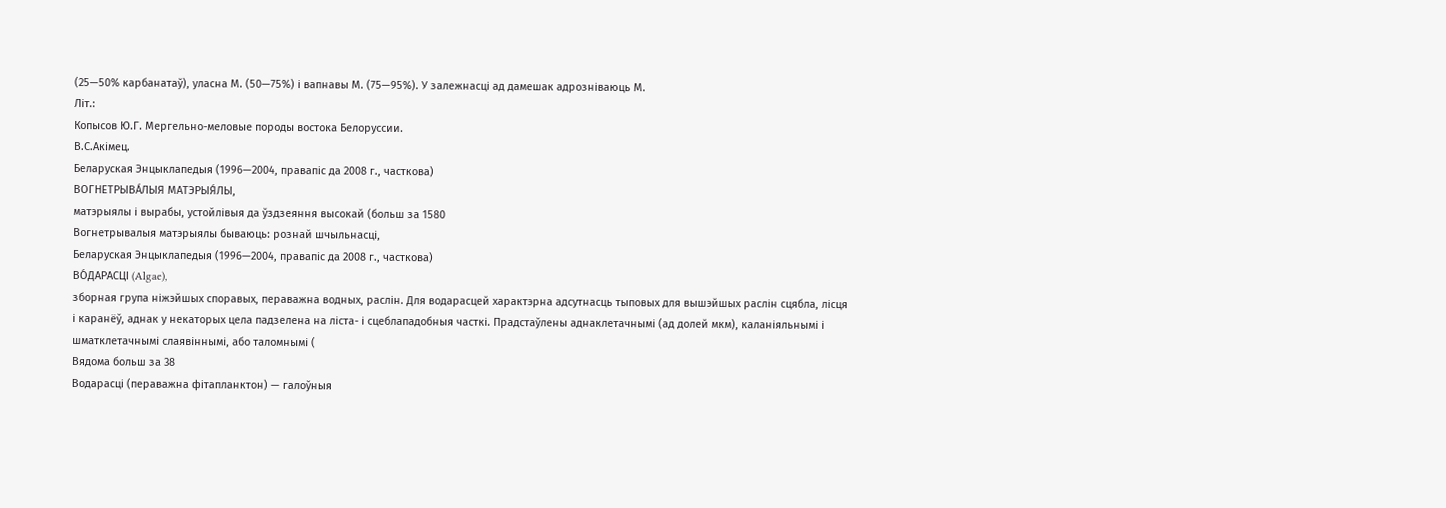(25—50% карбанатаў), уласна М. (50—75%) і вапнавы М. (75—95%). У залежнасці ад дамешак адрозніваюць М.
Літ.:
Копысов Ю.Г. Мергельно-меловые породы востока Белоруссии.
В.С.Акімец.
Беларуская Энцыклапедыя (1996—2004, правапіс да 2008 г., часткова)
ВОГНЕТРЫВА́ЛЫЯ МАТЭРЫЯ́ЛЫ,
матэрыялы і вырабы, устойлівыя да ўздзеяння высокай (больш за 1580
Вогнетрывалыя матэрыялы бываюць: рознай шчыльнасці,
Беларуская Энцыклапедыя (1996—2004, правапіс да 2008 г., часткова)
ВО́ДАРАСЦІ (Algae),
зборная група ніжэйшых споравых, пераважна водных, раслін. Для водарасцей характэрна адсутнасць тыповых для вышэйшых раслін сцябла, лісця і каранёў, аднак у некаторых цела падзелена на ліста- і сцеблападобныя часткі. Прадстаўлены аднаклетачнымі (ад долей мкм), каланіяльнымі і шматклетачнымі слаявіннымі, або таломнымі (
Вядома больш за 38
Водарасці (пераважна фітапланктон) — галоўныя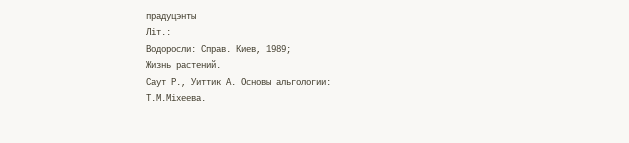прадуцэнты
Літ.:
Водоросли: Справ. Киев, 1989;
Жизнь растений.
Саут Р., Уиттик А. Основы альгологии:
Т.М.Міхеева.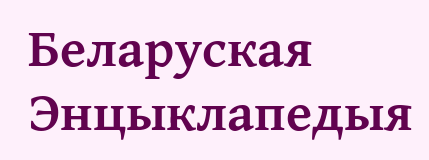Беларуская Энцыклапедыя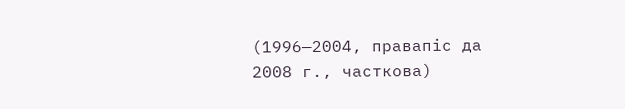(1996—2004, правапіс да 2008 г., часткова)